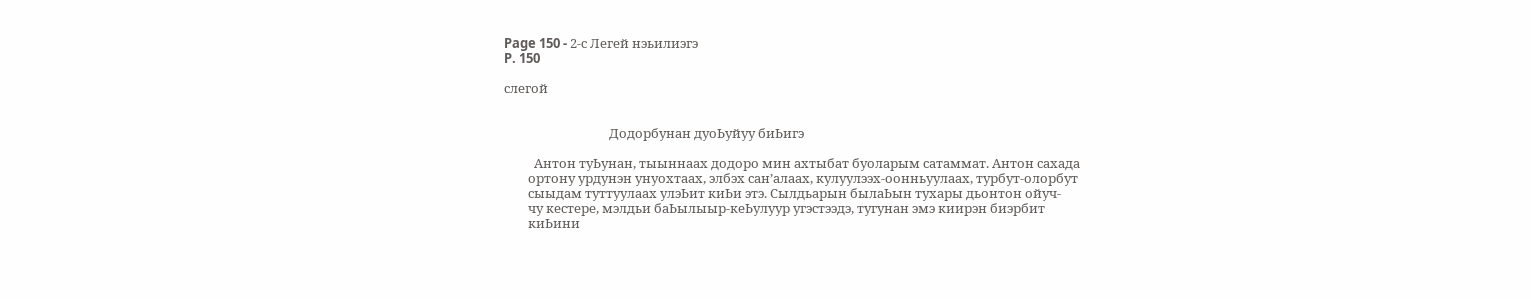Page 150 - 2-с Легей нэьилиэгэ
P. 150

слегой


                                   Додорбунан дуоЬуйуу биЬигэ

          Антон туЬунан, тыыннаах додоро мин ахтыбат буоларым сатаммат. Антон сахада
        ортону урдунэн унуохтаах, элбэх сан’алаах, кулуулээх-оонньуулаах, турбут-олорбут
        сыыдам туттуулаах улэЬит киЬи этэ. Сылдьарын былаЬын тухары дьонтон ойуч-
        чу кестере, мэлдьи баЬылыыр-кеЬулуур угэстээдэ, тугунан эмэ киирэн биэрбит
        киЬини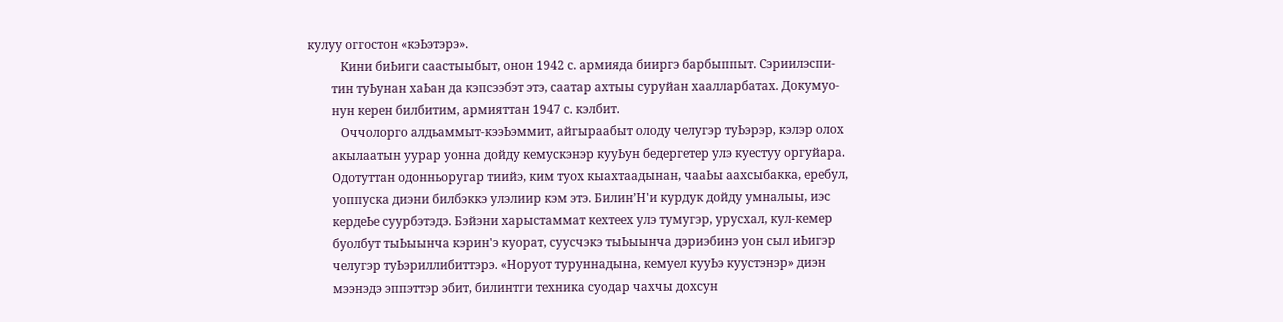кулуу оггостон «кэЬэтэрэ».
           Кини биЬиги саастыыбыт, онон 1942 с. армияда бииргэ барбыппыт. Сэриилэспи-
        тин туЬунан хаЬан да кэпсээбэт этэ, саатар ахтыы суруйан хаалларбатах. Докумуо-
        нун керен билбитим, армияттан 1947 с. кэлбит.
           Оччолорго алдьаммыт-кээЬэммит, айгыраабыт олоду челугэр туЬэрэр, кэлэр олох
        акылаатын уурар уонна дойду кемускэнэр кууЬун бедергетер улэ куестуу оргуйара.
        Одотуттан одонньоругар тиийэ, ким туох кыахтаадынан, чааЬы аахсыбакка, еребул,
        уоппуска диэни билбэккэ улэлиир кэм этэ. Билин’Н'и курдук дойду умналыы, иэс
        кердеЬе суурбэтэдэ. Бэйэни харыстаммат кехтеех улэ тумугэр, урусхал, кул-кемер
        буолбут тыЬыынча кэрин'э куорат, суусчэкэ тыЬыынча дэриэбинэ уон сыл иЬигэр
        челугэр туЬэриллибиттэрэ. «Норуот туруннадына, кемуел кууЬэ куустэнэр» диэн
        мээнэдэ эппэттэр эбит, билинтги техника суодар чахчы дохсун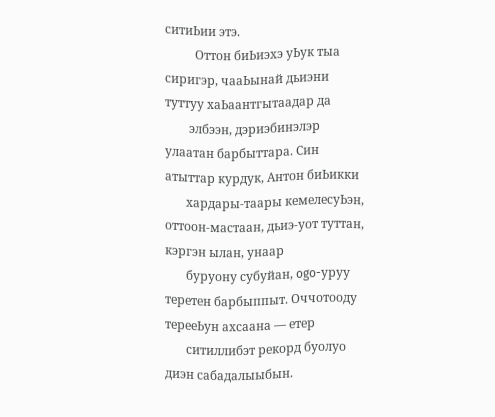ситиЬии этэ.
          Оттон биЬиэхэ уЬук тыа сиригэр, чааЬынай дьиэни туттуу хаЬаантгытаадар да
        элбээн, дэриэбинэлэр улаатан барбыттара. Син атыттар курдук, Антон биЬикки
       хардары-таары кемелесуЬэн, оттоон-мастаан, дьиэ-уот туттан, кэргэн ылан, унаар
       буруону субуйан, ogo-уруу теретен барбыппыт. Оччотооду терееЬун ахсаана — етер
       ситиллибэт рекорд буолуо диэн сабадалыыбын.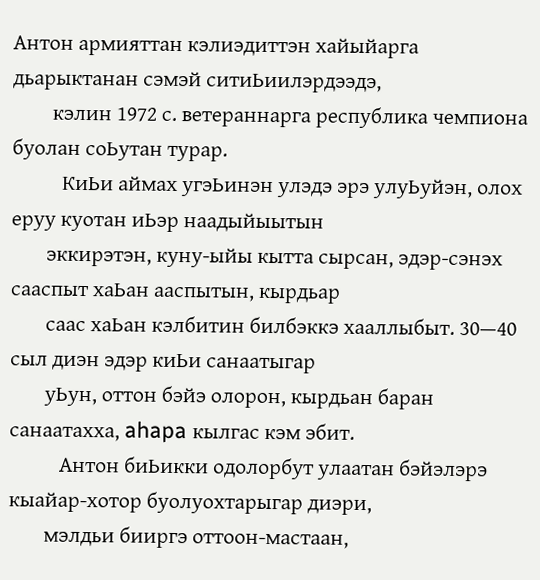Антон армияттан кэлиэдиттэн хайыйарга дьарыктанан сэмэй ситиЬиилэрдээдэ,
        кэлин 1972 с. ветераннарга республика чемпиона буолан соЬутан турар.
          КиЬи аймах угэЬинэн улэдэ эрэ улуЬуйэн, олох еруу куотан иЬэр наадыйыытын
       эккирэтэн, куну-ыйы кытта сырсан, эдэр-сэнэх сааспыт хаЬан ааспытын, кырдьар
       саас хаЬан кэлбитин билбэккэ хааллыбыт. 30—40 сыл диэн эдэр киЬи санаатыгар
       уЬун, оттон бэйэ олорон, кырдьан баран санаатахха, ahapa кылгас кэм эбит.
          Антон биЬикки одолорбут улаатан бэйэлэрэ кыайар-хотор буолуохтарыгар диэри,
       мэлдьи бииргэ оттоон-мастаан,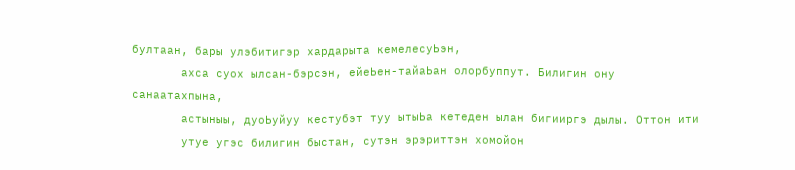бултаан, бары улэбитигэр хардарыта кемелесуЬэн,
       ахса суох ылсан-бэрсэн, ейеЬен-тайаЬан олорбуппут. Билигин ону санаатахпына,
       астыныы, дуоЬуйуу кестубэт туу ытыЬа кетеден ылан бигииргэ дылы. Оттон ити
       утуе угэс билигин быстан, сутэн эрэриттэн хомойон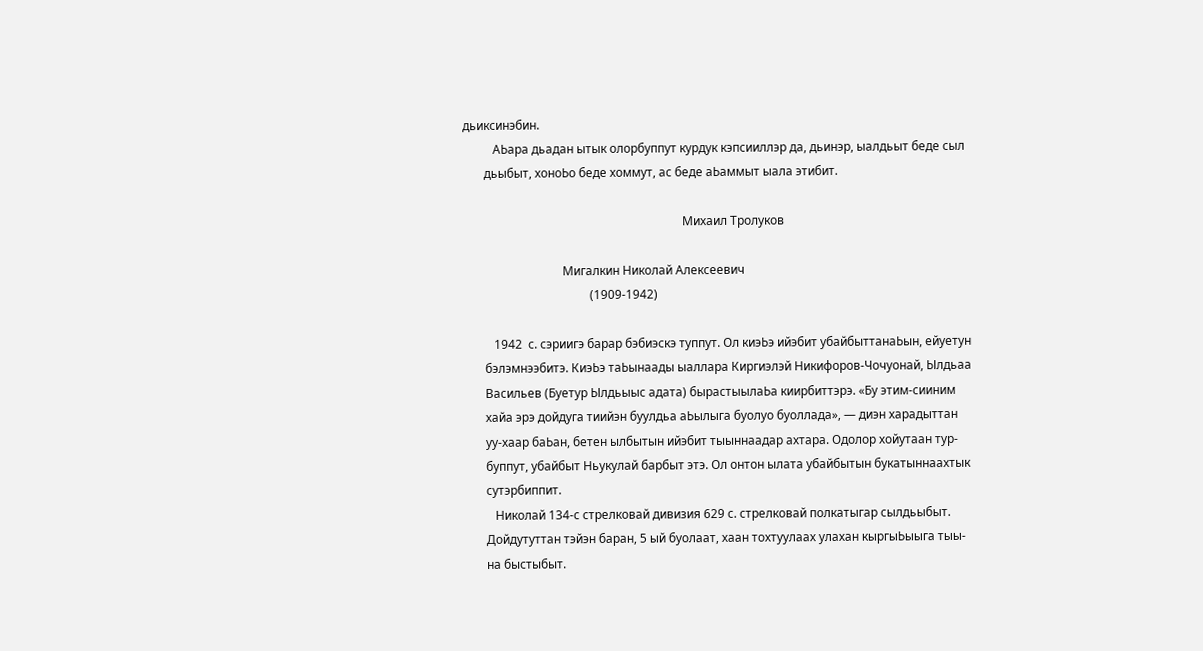дьиксинэбин.
          АЬара дьадан ытык олорбуппут курдук кэпсииллэр да, дьинэр, ыалдьыт беде сыл
       дьыбыт, хоноЬо беде хоммут, ас беде аЬаммыт ыала этибит.

                                                                         Михаил Тролуков

                                 Мигалкин Николай Алексеевич
                                          (1909-1942)

          1942  с. сэриигэ барар бэбиэскэ туппут. Ол киэЬэ ийэбит убайбыттанаЬын, ейуетун
       бэлэмнээбитэ. КиэЬэ таЬынаады ыаллара Киргиэлэй Никифоров-Чочуонай, Ылдьаа
       Васильев (Буетур Ылдьыыс адата) бырастыылаЬа киирбиттэрэ. «Бу этим-сииним
       хайа эрэ дойдуга тиийэн буулдьа аЬылыга буолуо буоллада», — диэн харадыттан
       уу-хаар баЬан, бетен ылбытын ийэбит тыыннаадар ахтара. Одолор хойутаан тур-
       буппут, убайбыт Ньукулай барбыт этэ. Ол онтон ылата убайбытын букатыннаахтык
       сутэрбиппит.
          Николай 134-с стрелковай дивизия 629 с. стрелковай полкатыгар сылдьыбыт.
       Дойдутуттан тэйэн баран, 5 ый буолаат, хаан тохтуулаах улахан кыргыЬыыга тыы-
       на быстыбыт.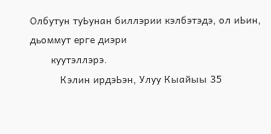Олбутун туЬунан биллэрии кэлбэтэдэ, ол иЬин, дьоммут ерге диэри
       куутэллэрэ.
          Кэлин ирдэЬэн, Улуу Кыайыы 35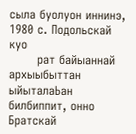сыла буолуон иннинэ, 1980 с. Подольскай куо
       рат байыаннай архыыбыттан ыйыталаЬан билбиппит, онно Братскай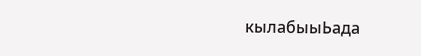кылабыыЬада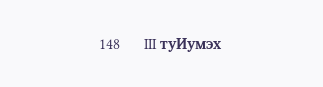148      III туИумэх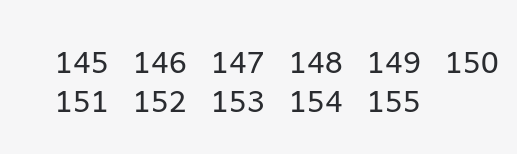145   146   147   148   149   150   151   152   153   154   155